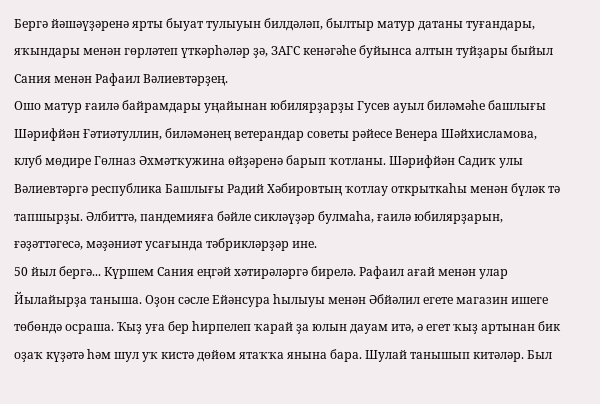Бергә йәшәүҙәренә ярты быуат тулыуын билдәләп, былтыр матур датаны туғандары, яҡындары менән гөрләтеп үткәрһәләр ҙә, ЗАГС кенәгәһе буйынса алтын туйҙары быйыл Сания менән Рафаил Вәлиевтәрҙең.
Ошо матур ғаилә байрамдары уңайынан юбилярҙарҙы Гусев ауыл биләмәһе башлығы Шәрифйән Ғәтиәтуллин, биләмәнең ветерандар советы рәйесе Венера Шәйхисламова, клуб мөдире Гөлназ Әхмәтҡужина өйҙәренә барып ҡотланы. Шәрифйән Садиҡ улы Вәлиевтәргә республика Башлығы Радий Хәбировтың ҡотлау открыткаһы менән бүләк тә тапшырҙы. Әлбиттә, пандемияға бәйле сикләүҙәр булмаһа, ғаилә юбилярҙарын, ғәҙәттәгесә, мәҙәниәт усағында тәбрикләрҙәр ине.
50 йыл бергә... Күршем Сания еңгәй хәтирәләргә бирелә. Рафаил ағай менән улар Йылайырҙа таныша. Оҙон сәсле Ейәнсура һылыуы менән Әбйәлил егете магазин ишеге төбөндә осраша. Ҡыҙ уға бер һирпелеп ҡарай ҙа юлын дауам итә, ә егет ҡыҙ артынан бик оҙаҡ күҙәтә һәм шул уҡ кистә дөйөм ятаҡҡа янына бара. Шулай танышып китәләр. Был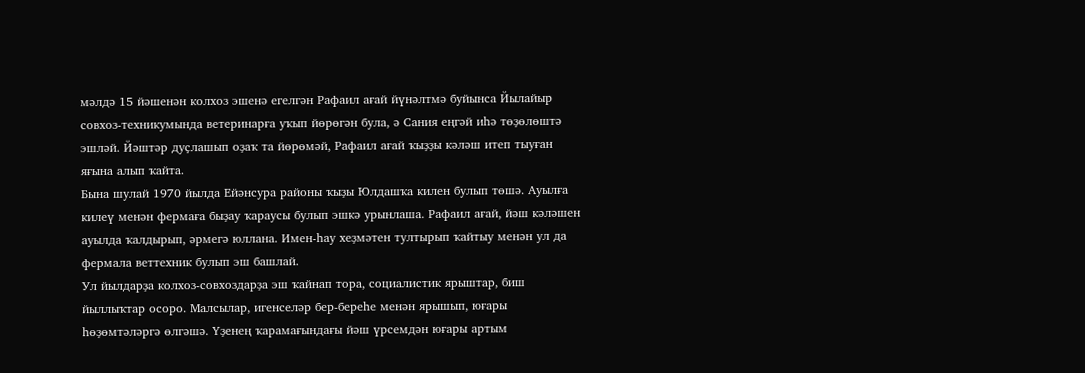мәлдә 15 йәшенән колхоз эшенә егелгән Рафаил ағай йүнәлтмә буйынса Йылайыр совхоз-техникумында ветеринарға уҡып йөрөгән була, ә Сания еңгәй иһә төҙөлөштә эшләй. Йәштәр дуҫлашып оҙаҡ та йөрөмәй, Рафаил ағай ҡыҙҙы кәләш итеп тыуған яғына алып ҡайта.
Бына шулай 1970 йылда Ейәнсура районы ҡыҙы Юлдашҡа килен булып төшә. Ауылға килеү менән фермаға быҙау ҡараусы булып эшкә урынлаша. Рафаил ағай, йәш кәләшен ауылда ҡалдырып, әрмегә юллана. Имен-һау хеҙмәтен тултырып ҡайтыу менән ул да фермала веттехник булып эш башлай.
Ул йылдарҙа колхоз-совхоздарҙа эш ҡайнап тора, социалистик ярыштар, биш йыллыҡтар осоро. Малсылар, игенселәр бер-береһе менән ярышып, юғары һөҙөмтәләргә өлгәшә. Үҙенең ҡарамағындағы йәш үрсемдән юғары артым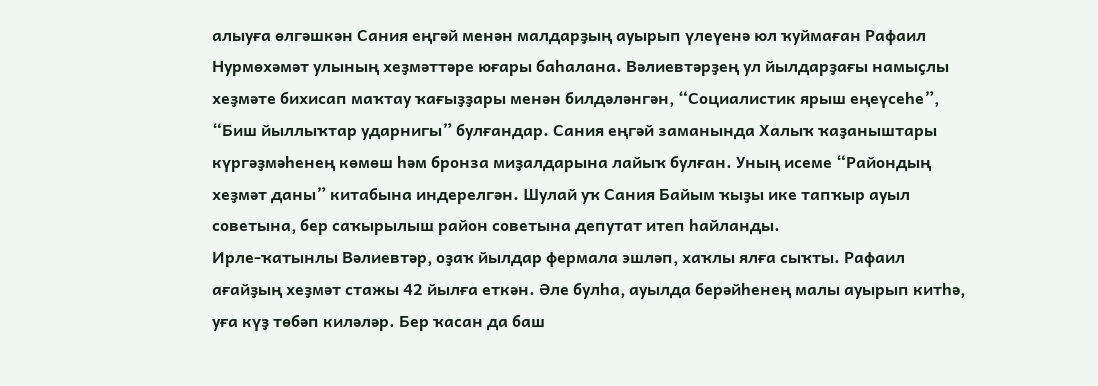алыуға өлгәшкән Сания еңгәй менән малдарҙың ауырып үлеүенә юл ҡуймаған Рафаил Нурмөхәмәт улының хеҙмәттәре юғары баһалана. Вәлиевтәрҙең ул йылдарҙағы намыҫлы хеҙмәте бихисап маҡтау ҡағыҙҙары менән билдәләнгән, “Социалистик ярыш еңеүсеһе”, “Биш йыллыҡтар ударнигы” булғандар. Сания еңгәй заманында Халыҡ ҡаҙаныштары күргәҙмәһенең көмөш һәм бронза миҙалдарына лайыҡ булған. Уның исеме “Райондың хеҙмәт даны” китабына индерелгән. Шулай уҡ Сания Байым ҡыҙы ике тапҡыр ауыл советына, бер саҡырылыш район советына депутат итеп һайланды.
Ирле-ҡатынлы Вәлиевтәр, оҙаҡ йылдар фермала эшләп, хаҡлы ялға сыҡты. Рафаил ағайҙың хеҙмәт стажы 42 йылға еткән. Әле булһа, ауылда берәйһенең малы ауырып китһә, уға күҙ төбәп киләләр. Бер ҡасан да баш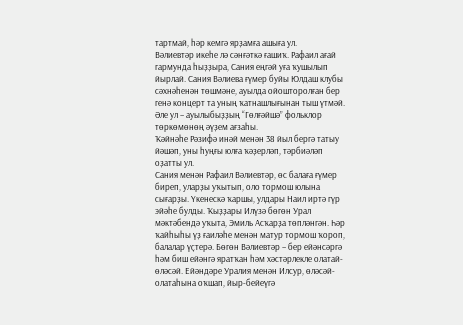тартмай, һәр кемгә ярҙамға ашыға ул.
Вәлиевтәр икеһе лә сәнғәткә ғашиҡ. Рафаил ағай гармунда һыҙҙыра, Сания еңгәй уға ҡушылып йырлай. Сания Вәлиева ғүмер буйы Юлдаш клубы сәхнәһенән төшмәне, ауылда ойошторолған бер генә концерт та уның ҡатнашлығынан тыш үтмәй. Әле ул – ауылыбыҙҙың “Гөлғәйшә” фольклор төркөмөнөң әүҙем ағзаһы.
Ҡәйнәһе Рәзифә инәй менән 38 йыл бергә татыу йәшәп, уны һуңғы юлға ҡәҙерләп, тәрбиәләп оҙатты ул.
Сания менән Рафаил Вәлиевтәр, өс балаға ғүмер биреп, уларҙы уҡытып, оло тормош юлына сығарҙы. Үкенескә ҡаршы, улдары Наил иртә гүр эйәһе булды. Ҡыҙҙары Илүзә бөгөн Урал мәктәбендә уҡыта, Эмиль Асҡарҙа төпләнгән. Һәр ҡайһыһы үҙ ғаиләһе менән матур тормош ҡороп, балалар үҫтерә. Бөгөн Вәлиевтәр – бер ейәнсәргә һәм биш ейәнгә яратҡан һәм хәстәрлекле олатай-өләсәй. Ейәндәре Уралия менән Илсур, өләсәй-олатаһына оҡшап, йыр-бейеүгә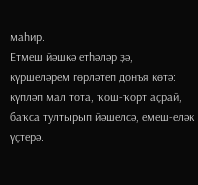маһир.
Етмеш йәшкә етһәләр ҙә, күршеләрем гөрләтеп донъя көтә: күпләп мал тота, ҡош-ҡорт аҫрай, баҡса тултырып йәшелсә, емеш-еләк үҫтерә.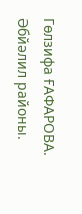Гөлзифа ҒАФАРОВА.
Әбйәлил районы.